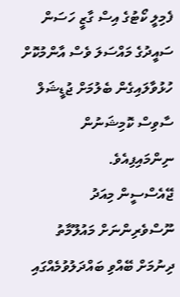ފެމިލީ ކޯޓުގެ އިސް ގާޒީ ހަސަން ސައީދުގެ މައްސަލަ ވެސް އާންމުކޮށް ހުޅުވާލައިގެން ބެލުމަށް ޖުޑީޝަލް ސާވިސް ކޮމިޝަނުން ނިންމައިފިއެވެ.
ޖޭއެސްސީން މިއަދު ނޫސްވެރިންނަށް މައުލޫމާތު ދިނުމަށް ބޭއްވި ބައްދަލުވުމެއްގައި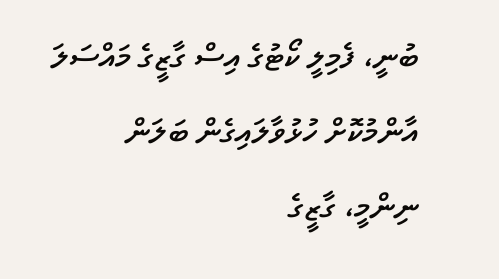ބުނީ، ފެމިލީ ކޯޓުގެ އިސް ގާޒީގެ މައްސަލަ އާންމުކޮށް ހުޅުވާލައިގެން ބަލަން ނިންމީ، ގާޒީގެ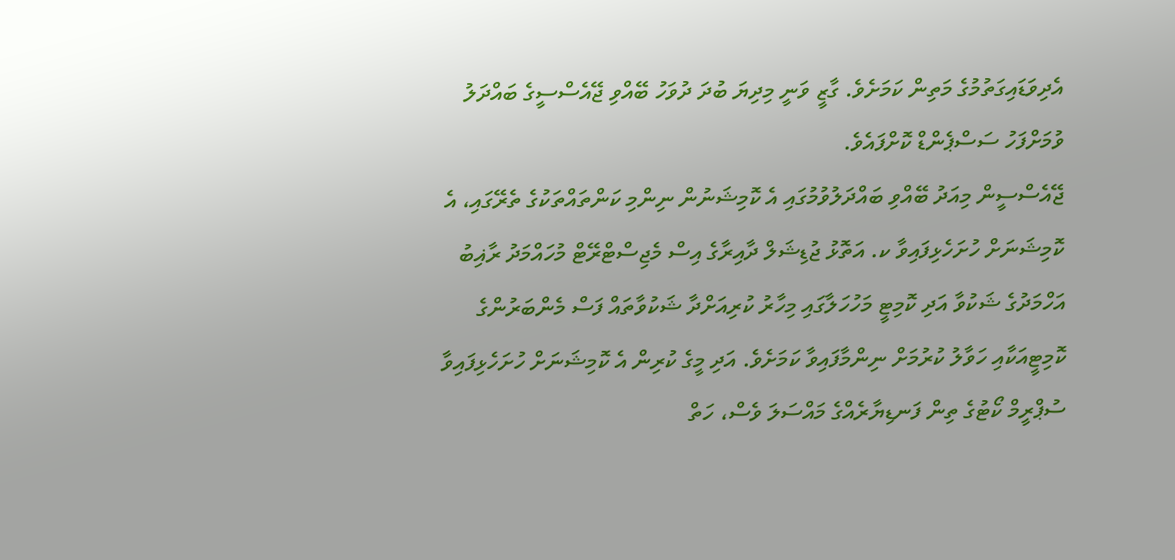އެދިވަޑައިގަތުމުގެ މަތިން ކަމަށެވެ. ގާޒީ ވަނީ މިދިޔަ ބުދަ ދުވަހު ބޭއްވި ޖޭއެސްސީގެ ބައްދަލު ވުމަށްފަހު ސަސްޕެންޑް ކޮށްފައެވެ.
ޖޭއެސްސީން މިއަދު ބޭއްވި ބައްދަލުވުމުގައި އެ ކޮމިޝަނުން ނިންމި ކަންތައްތަކުގެ ތެރޭގައި، އެ ކޮމިޝަނަށް ހުށަހެޅިފައިވާ ކ. އަތޮޅު ޖުޑިޝަލް ދާއިރާގެ އިސް މެޖިސްޓްރޭޓް މުހައްމަދު ރާޣިބު އަހްމަދުގެ ޝަކުވާ އަދި ކޮމިޓީ މަހުހަލާގައި މިހާރު ކުރިއަށްދާ ޝަކުވާތައް ފަސް މެންބަރުންގެ ކޮމިޓީއަކާއި ހަވާލު ކުރުމަށް ނިންމާފައިވާ ކަމަށެވެ. އަދި މީގެ ކުރިން އެ ކޮމިޝަނަށް ހުށަހެޅިފައިވާ ސުޕްރީމް ކޯޓުގެ ތިން ފަނޑިޔާރެއްގެ މައްސަލަ ވެސް، ހަތް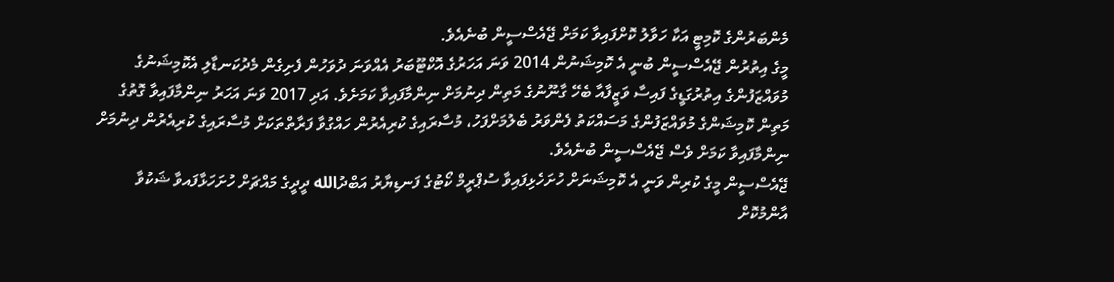މެންބަރުންގެ ކޮމިޓީ އަކާ ހަވާލު ކޮށްފައިވާ ކަމަށް ޖޭއެސްސީން ބުނެއެވެ.
މީގެ އިތުރުން ޖޭއެސްސީން ބުނީ އެ ކޮމިޝަނުން 2014 ވަނަ އަހަރުގެ އޮކްޓޫބަރު އެއްވަނަ ދުވަހުން ފެށިގެން މެދުކަނޑާލި އެކޮމިޝަނުގެ މުވައްޒަފުންގެ އިތުރުގަޑީގެ ފައިސާ ވަޒީފާއާ ބެހޭ ގާނޫނުގެ މަތިން ދިނުމަށް ނިންމާފައިވާ ކަމަށެވެ. އަދި 2017 ވަނަ އަހަރު ނިންމާފައިވާ ގޮތުގެ މަތިން ކޮމިޝަންގެ މުވައްޒަފުންގެ މަސައްކަތު ފެންވަރު ބެލުމަށްފަހު، މުސާރައިގެ ކުރިއެރުން ހައްގުވާ ފަރާތްތަކަށް މުސާރައިގެ ކުރިއެރުން ދިނުމަށް ނިންމާފައިވާ ކަމަށް ވެސް ޖޭއެސްސީން ބުނެއެވެ.
ޖޭއެސްސީން މީގެ ކުރިން ވަނީ އެ ކޮމިޝަނަށް ހުށަހެޅިފައިވާ ސުޕްރީމް ކޯޓުގެ ފަނޑިޔާރު އަބްދުالله ދީދީގެ މައްޗަށް ހުށަހަޅާފައވާ ޝަކުވާ އާންމުކޮށް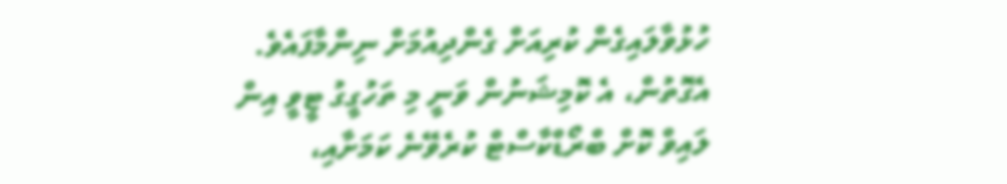ހުޅުވާލައިގެން ކުރިއަށް ގެންދިއުމަށް ނިންމާފައެވެ. އެގޮތުން، އެ ކޮމިޝަނުން ވަނީ މި ތަހުގީގު ޓީވީ އިން ލައިވް ކޮށް ބްރޯޑްކާސްޓް ކުރެވޭނެ ކަމަށާއި،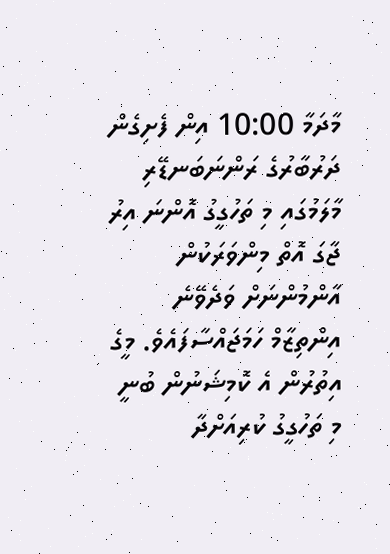މާދަމާ 10:00 އިން ފެށިގެން ދަރުބާރުގެ ރަންނަބަނޑޭރި މާލަމުގައި މި ތަހުގީގު އޮންނަ އިރު ޖާގަ އޮތް މިންވަރަކުން އާންމުންނަށް ވަދެވޭނެ އިންތިޒާމް ހަމަޖައްސާފައެވެ. މީގެ އިތުރުން އެ ކޮމިޝަނުން ބުނީ މި ތަހުގީގު ކުރިއަށްދާ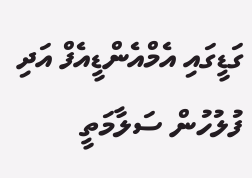ގަޑީގައި އެމްއެންޑީއެފް އަދި ފުލުހުން ސަލާމަތީ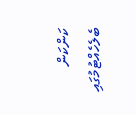ކަންކަން ބެލެހެއްޓުމުގައި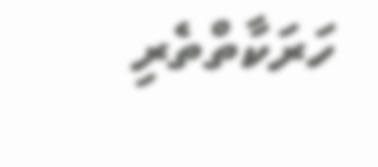ހަރަކާތްތެރި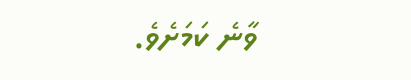ވާނެ ކަމަށެވެ.